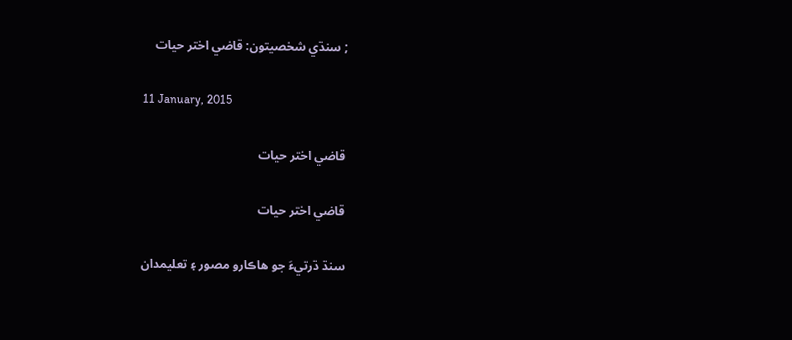; سنڌي شخصيتون: قاضي اختر حيات

11 January, 2015

قاضي اختر حيات

قاضي اختر حيات

سنڌ ڌرتيءَ جو هاڪارو مصور ۽ تعليمدان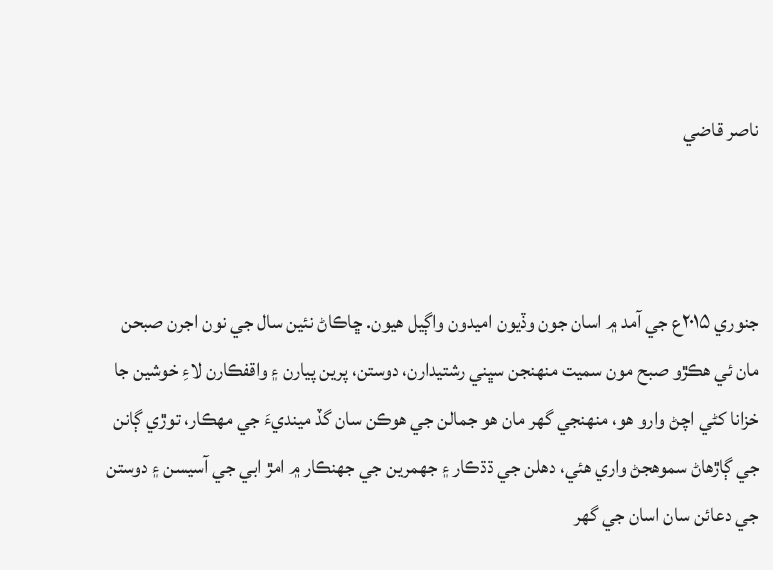ناصر قاضي



جنوري ۲۰۱۵ع جي آمد ۾ اسان جون وڏيون اميدون واڳيل هيون. ڇاڪاڻ نئين سال جي نون اجرن صبحن مان ئي هڪڙو صبح مون سميت منهنجن سڀني رشتيدارن، دوستن، پرين پيارن ۽ واقفڪارن لاءِ خوشين جا خزانا کڻي اچڻ وارو هو، منهنجي گھر مان هو جمالن جي هوڪن سان گڏ مينديءَ جي مهڪار، توڙي ڳانن جي ڳاڙهاڻ سموهجڻ واري هئي، دهلن جي ڌڌڪار ۽ جھمرين جي جھنڪار ۾ امڙ ابي جي آسيسن ۽ دوستن جي دعائن سان اسان جي گھر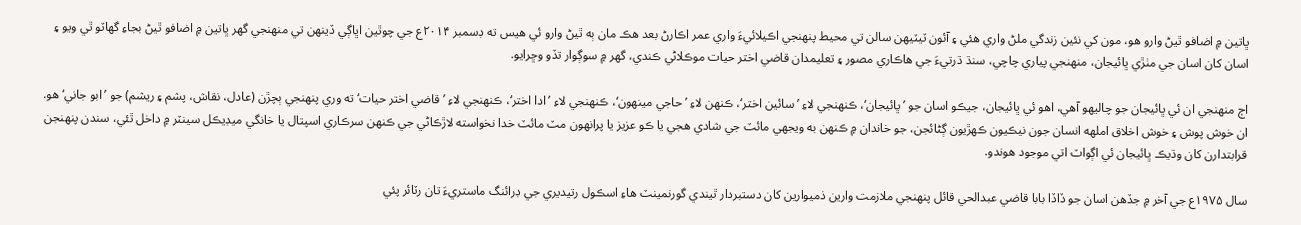ڀاتين ۾ اضافو ٿيڻ وارو هو، مون کي نئين زندگي ملڻ واري هئي ۽ آئون ٽيٽيهن سالن تي محيط پنهنجي اڪيلائيءَ واري عمر اڪارڻ بعد هڪ مان ٻه ٿيڻ وارو ئي هيس ته ڊسمبر ۲۰۱۴ع جي چوٿين اڀاڳي ڏينهن تي منهنجي گھر ڀاتين ۾ اضافو ٿيڻ بجاءِ گھاٽو ٿي ويو ۽ اسان کان اسان جي مٺڙي ڀائيجان، منهنجي پياري چاچي، سنڌ ڌرتيءَ جي هاڪاري مصور ۽ تعليمدان قاضي اختر حيات موڪلاڻي ڪندي، گھر ۾ سوڳوار تڏو وڇرايو.

اڄ منهنجي ان ئي ڀائيجان جو چاليهو آهي، اهو ئي ڀائيجان، جيڪو اسان جو ’ڀائيجان‘، ڪنهنجي لاءِ ’سائين اختر‘، ڪنهن لاءِ ’حاجي مينهون‘، ڪنهنجي لاءِ ’ادا اختر‘، ڪنهنجي لاءِ ’قاضي اختر حيات‘ ته وري پنهنجي ٻچڙن (عادل، نقاش، پشم ۽ ريشم) جو ’ابو جاني‘ هو. ان خوش پوش ۽ خوش اخلاق املهه انسان جون نيڪيون ڪهڙيون ڳڻائجن، جو خاندان ۾ ڪنهن به ويجھي مائٽ جي شادي هجي يا ڪو عزيز يا پرانهون مٽ مائٽ خدا نخواسته لاڙڪاڻي جي ڪنهن سرڪاري اسپتال يا خانگي ميڊيڪل سينٽر ۾ داخل ٿئي، سندن پنهنجن قرابتدارن کان وڌيڪ ڀائيجان ئي اڳواٽ اتي موجود هوندو.

سال ۱۹۷۵ع جي آخر ۾ جڏهن اسان جو ڏاڏا بابا قاضي عبدالحي قائل پنهنجي ملازمت وارين ذميوارين کان دستبردار ٿيندي گورنمينٽ هاءِ اسڪول رتيديري جي ڊرائنگ ماستريءَ تان رٽائر پئي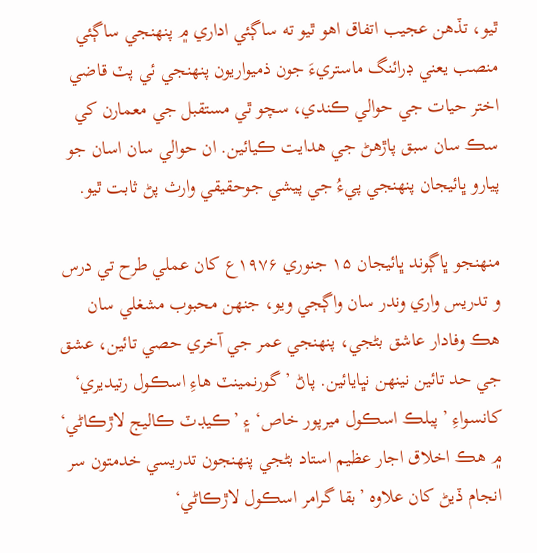ٿيو، تڏهن عجيب اتفاق اهو ٿيو ته ساڳئي اداري ۾ پنهنجي ساڳئي منصب يعني ڊرائنگ ماستريءَ جون ذميواريون پنهنجي ئي پٽ قاضي اختر حيات جي حوالي ڪندي، سچو ٿي مستقبل جي معمارن کي سڪ سان سبق پاڙهڻ جي هدايت ڪيائين. ان حوالي سان اسان جو پيارو ڀائيجان پنهنجي پيءُ جي پيشي جوحقيقي وارث پڻ ثابت ٿيو.

منهنجو ڀاڳوند ڀائيجان ۱۵ جنوري ۱۹۷۶ع کان عملي طرح تي درس و تدريس واري وندر سان واڳجي ويو، جنهن محبوب مشغلي سان هڪ وفادار عاشق بڻجي، پنهنجي عمر جي آخري حصي تائين، عشق جي حد تائين نينهن نڀايائين. پاڻ ’گورنمينٽ هاءِ اسڪول رتيديري‘ کانسواءِ ’پبلڪ اسڪول ميرپور خاص‘ ۽ ’ڪيڊٽ ڪاليج لاڙڪاڻي‘ ۾ هڪ اخلاق اجار عظيم استاد بڻجي پنهنجون تدريسي خدمتون سر انجام ڏيڻ کان علاوه ’بقا گرامر اسڪول لاڙڪاڻي‘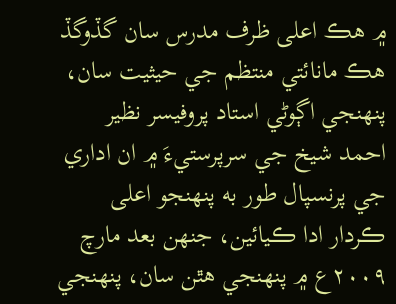۾ هڪ اعلى ظرف مدرس سان گڏوگڏ هڪ مانائتي منتظم جي حيثيت سان، پنهنجي اڳوڻي استاد پروفيسر نظير احمد شيخ جي سرپرستيءَ ۾ ان اداري جي پرنسپال طور به پنهنجو اعلى ڪردار ادا ڪيائين، جنهن بعد مارچ ۲۰۰۹ع ۾ پنهنجي هٿن سان، پنهنجي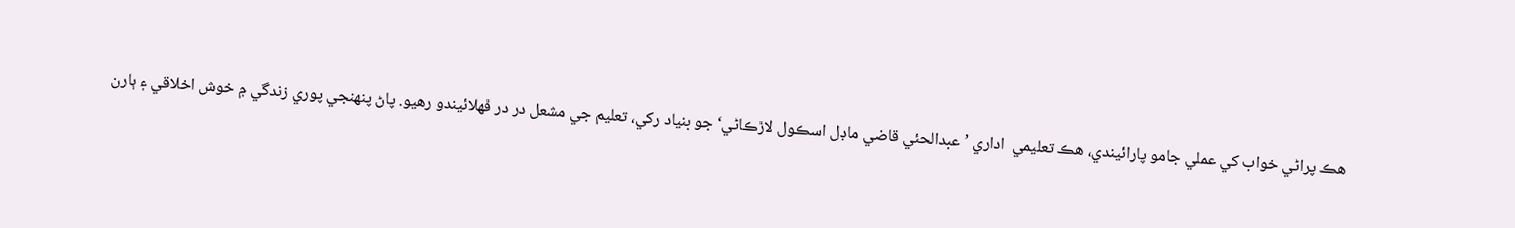هڪ پراڻي خواب کي عملي جامو پارائيندي، هڪ تعليمي  اداري ’عبدالحئي قاضي ماڊل اسڪول لاڙڪاڻي‘ جو بنياد رکي، تعليم جي مشعل در در ڦهلائيندو رهيو. پاڻ پنهنجي پوري زندگي ۾ خوش اخلاقي ۽ ٻارن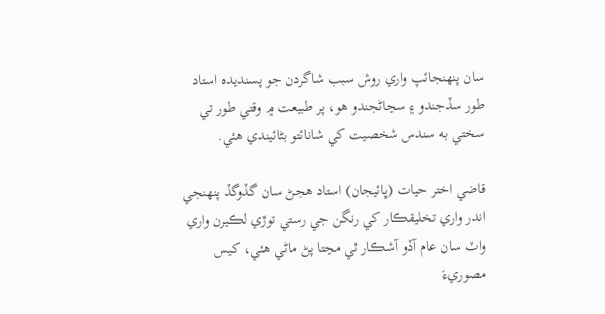سان پنهنجائپ واري روش سبب شاگردن جو پسنديده استاد طور سڏجندو ۽ سڃاڻجندو هو، پر طبيعت ۾ وقتي طور تي سختي به سندس شخصيت کي شانائتو بڻائيندي هئي.

قاضي اختر حيات (ڀائيجان) استاد هجڻ سان گڏوگڏ پنهنجي اندر واري تخليقڪار کي رنگن جي رستي توڙي لڪيرن واري واٽ سان عام آڏو آشڪار ٿي مڃتا پڻ ماڻي هئي، کيس مصوريءَ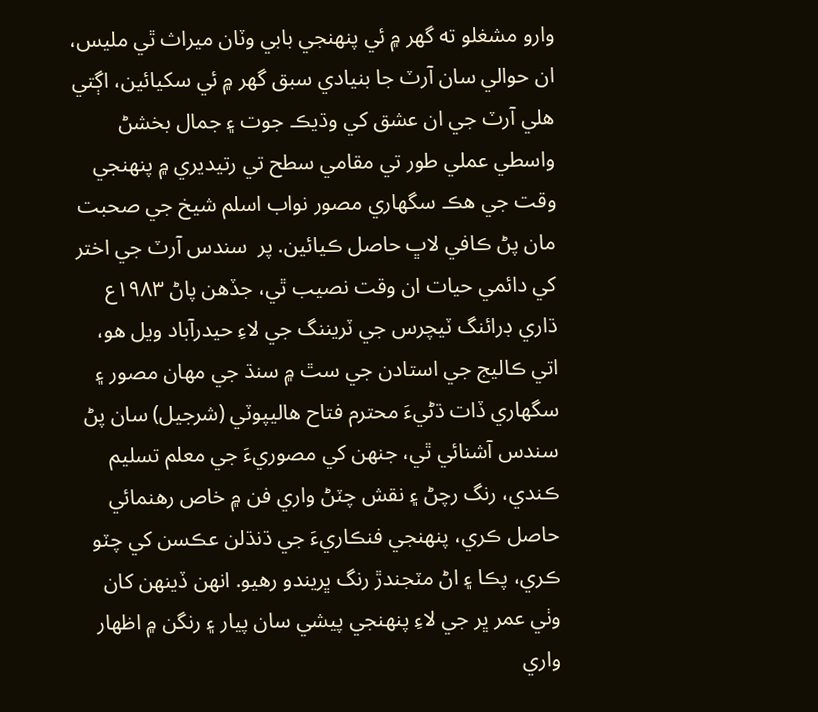وارو مشغلو ته گھر ۾ ئي پنهنجي بابي وٽان ميراث ٿي مليس، ان حوالي سان آرٽ جا بنيادي سبق گھر ۾ ئي سکيائين، اڳتي هلي آرٽ جي ان عشق کي وڌيڪ جوت ۽ جمال بخشڻ واسطي عملي طور تي مقامي سطح تي رتيديري ۾ پنهنجي وقت جي هڪ سگھاري مصور نواب اسلم شيخ جي صحبت مان پڻ ڪافي لاڀ حاصل ڪيائين. پر  سندس آرٽ جي اختر کي دائمي حيات ان وقت نصيب ٿي، جڏهن پاڻ ۱۹۸۳ع ڌاري ڊرائنگ ٽيچرس جي ٽريننگ جي لاءِ حيدرآباد ويل هو، اتي ڪاليج جي استادن جي سٿ ۾ سنڌ جي مهان مصور ۽ سگھاري ڏات ڌڻيءَ محترم فتاح هاليپوٽي (شرجيل) سان پڻ سندس آشنائي ٿي، جنهن کي مصوريءَ جي معلم تسليم ڪندي، رنگ رچڻ ۽ نقش چٽڻ واري فن ۾ خاص رهنمائي حاصل ڪري، پنهنجي فنڪاريءَ جي ڌنڌلن عڪسن کي چٽو ڪري، پڪا ۽ اڻ مٽجندڙ رنگ ڀريندو رهيو. انهن ڏينهن کان وٺي عمر ڀر جي لاءِ پنهنجي پيشي سان پيار ۽ رنگن ۾ اظهار واري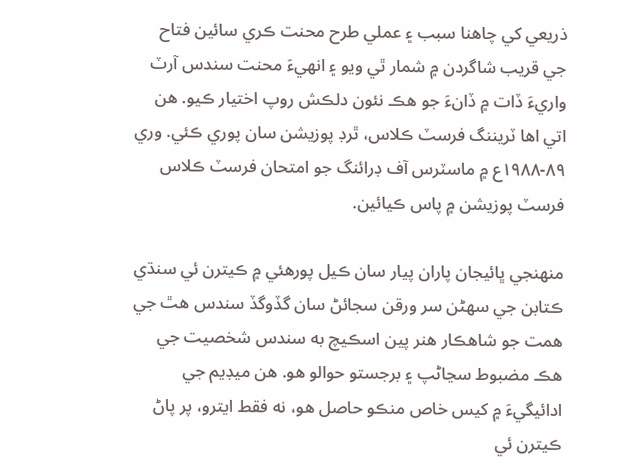ذريعي کي چاهنا سبب ۽ عملي طرح محنت ڪري سائين فتاح جي قريب شاگردن ۾ شمار ٿي ويو ۽ انهيءَ محنت سندس آرٽ واريءَ ڏات ۾ ڏانءَ جو هڪ نئون دلڪش روپ اختيار ڪيو. هن اتي اها ٽريننگ فرسٽ ڪلاس، ٿرڊ پوزيشن سان پوري ڪئي. وري ۸۹-۱۹۸۸ع ۾ ماسٽرس آف ڊرائنگ جو امتحان فرسٽ ڪلاس فرسٽ پوزيشن ۾ پاس ڪيائين.

منهنجي ڀائيجان پاران پيار سان ڪيل پورهئي ۾ ڪيترن ئي سنڌي ڪتابن جي سهڻن سر ورقن سجائڻ سان گڏوگڏ سندس هٿ جي همت جو شاهڪار هنر پين اسڪيچ به سندس شخصيت جي هڪ مضبوط سڃاڻپ ۽ برجستو حوالو هو. هن ميڊيم جي ادائيگيءَ ۾ کيس خاص منڪو حاصل هو، نه فقط ايترو، پر پاڻ ڪيترن ئي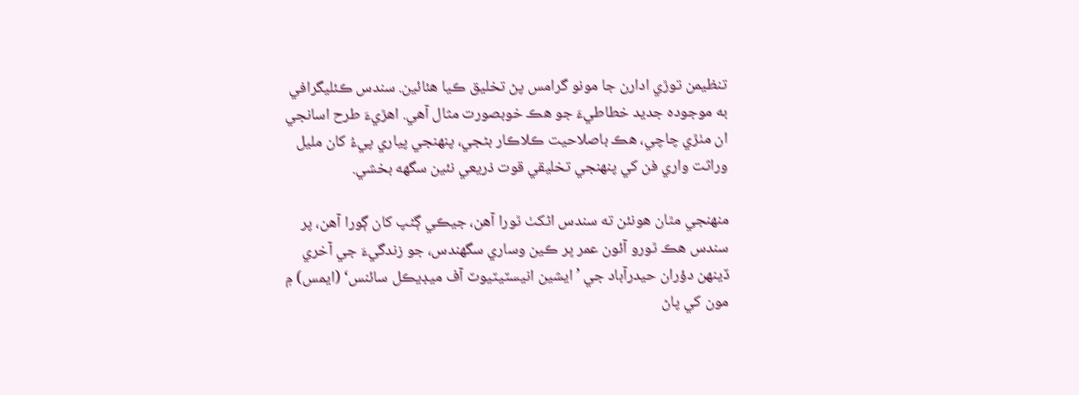تنظيمن توڙي ادارن جا مونو گرامس پڻ تخليق ڪيا هئائين. سندس ڪئليگرافي به موجوده جديد خطاطيءَ جو هڪ خوبصورت مثال آهي. اهڙيءَ طرح اسانجي ان مٺڙي چاچي، هڪ باصلاحيت ڪلاڪار بڻجي، پنهنجي پياري پيءُ کان مليل وراثت واري فن کي پنهنجي تخليقي قوت ذريعي نئين سگھه بخشي.

منهنجي مٿان هونئن ته سندس اڻکٺ ٿورا آهن، جيڪي ڳڻپ کان ڳورا آهن، پر سندس هڪ ٿورو آئون عمر ڀر ڪين وساري سگھندس، جو زندگيءَ جي آخري ڏينهن دؤران حيدرآباد جي ’ايشين انيسٽيٽيوٽ آف ميڊيڪل سائنس‘ (ايمس) ۾ مون کي پاڻ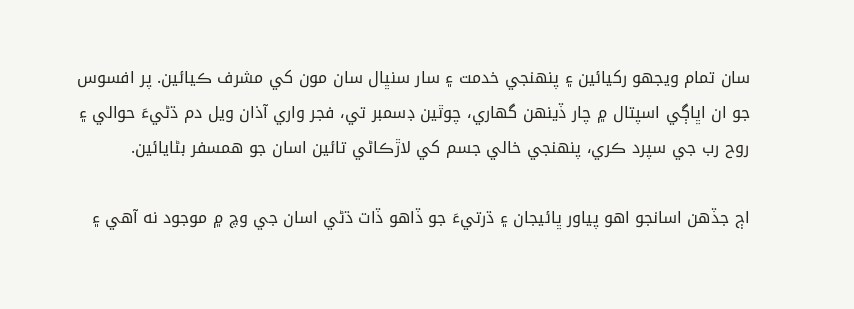سان تمام ويجھو رکيائين ۽ پنهنجي خدمت ۽ سار سنڀال سان مون کي مشرف ڪيائين. پر افسوس جو ان اڀاڳي اسپتال ۾ چار ڏينهن گھاري، چوٿين ڊسمبر تي، فجر واري آذان ويل دم ڌڻيءَ حوالي ۽ روح رب جي سپرد ڪري، پنهنجي خالي جسم کي لاڙڪاڻي تائين اسان جو همسفر بڻايائين.

اڄ جڏهن اسانجو اهو پياور ڀائيجان ۽ ڌرتيءَ جو ڏاهو ڏات ڌڻي اسان جي وچ ۾ موجود نه آهي ۽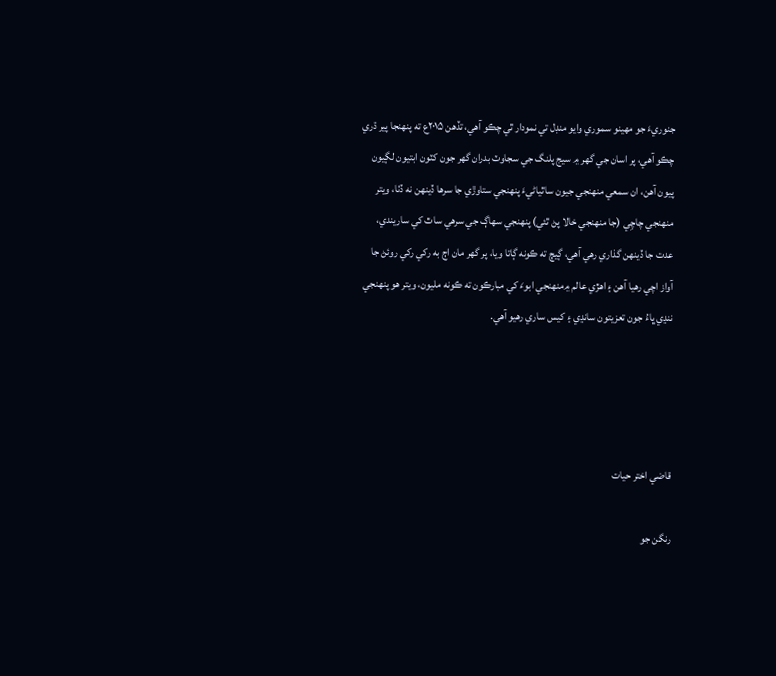جنوريءَ جو مهينو سموري وايو منڊل تي نمودار ٿي چڪو آهي، تڏهن ۲۰۱۵ع ته پنهنجا پير ڌري چڪو آهي، پر اسان جي گھر ۾ سيج پلنگ جي سجاوٽ بدران گھر جون کٽون ابتيون لڳيون پيون آهن، ان سمعي منهنجي جيون ساٿياڻيءَ پنهنجي ستاوڙي جا سرها ڏينهن نه ڏٺا، ويتر منهنجي چاچِي (جا منهنجي خالا پڻ ٿئي) پنهنجي سهاڳ جي سرهي ساٿ کي ساريندي، عدت جا ڏينهن گذاري رهي آهي، ڳيچ ته ڪونه ڳاتا ويا، پر گھر مان اڄ به رکي رکي روئڻ جا آواز اچي رهيا آهن ۽ اهڙي عالم ۾منهنجي ابوءَ کي مبارڪون ته ڪونه مليون، ويتر هو پنهنجي ننڍي ڀاءُ جون تعزيتون سانڍي ۽ کيس ساري رهيو آهي.




قاضي اختر حيات

رنگن جو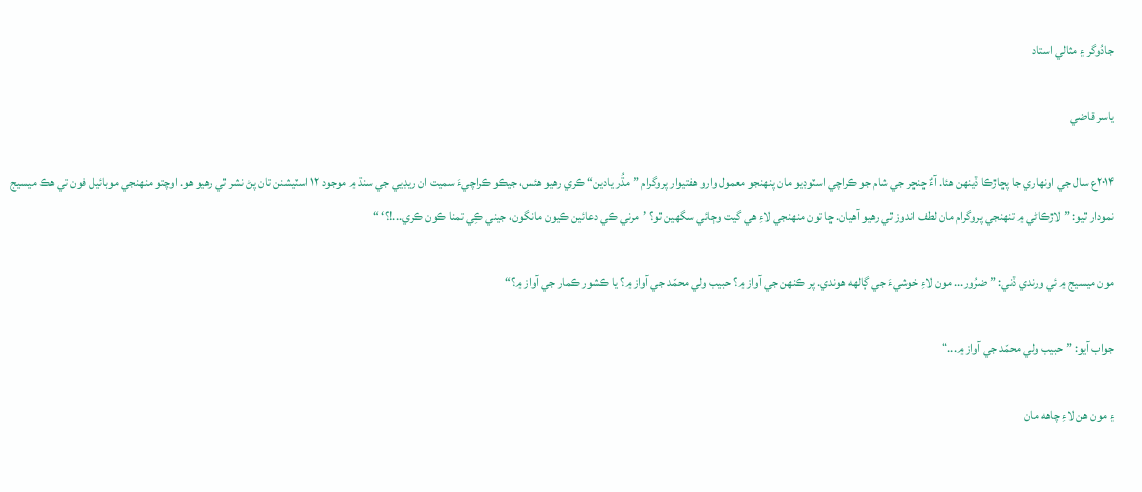جادُوگر ۽ مثالي استاد

ياسر قاضي

۲۰۱۴ع سال جي اونھاري جا پڇاڙڪا ڏينھن هئا. آءٌ ڇنڇر جي شام جو ڪراچي اسٽوڊيو مان پنھنجو معمول وارو هفتيوار پروگرام ”مڌُر يادين“ ڪري رھيو هئس، جيڪو ڪراچيءَ سميت ان ريڊيي جي سنڌ ۾ موجود ۱۲ اسٽيشنن تان پڻ نشر ٿي رهيو هو. اوچتو منھنجي موبائيل فون تي هڪ ميسيج نمودار ٿيو: ”لاڙڪاڻي ۾ تنھنجي پروگرام مان لطف اندوز ٿي رهيو آهيان. ڇا تون منھنجي لاءِ هي گيت وڄائي سگهين ٿو؟ ’مرني ڪي دعائين ڪيون مانگون، جيني ڪِي تمنا ڪون ڪري...!؟‘ “

مون ميسيج ۾ ئي ورندي ڏني: ”ضرُور... مون لاءِ خوشيءَ جي ڳالھه هوندي. پر ڪنهن جي آواز ۾؟ حبيب ولي محمّد جي آواز ۾؟ يا ڪشور ڪمار جي آواز ۾؟“

جواب آيو: ”حبيب ولي محمّد جي آواز ۾...“

۽ مون هن لاءِ چاھه مان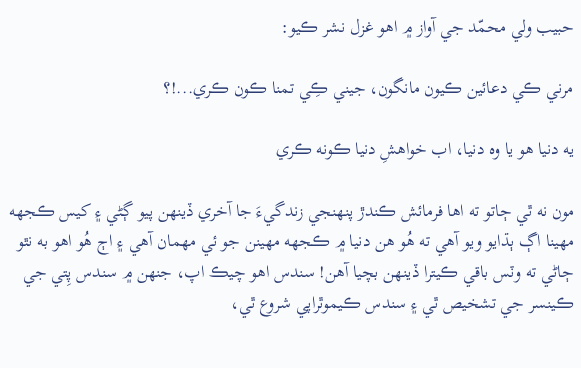حبيب ولي محمّد جي آواز ۾ اهو غزل نشر ڪيو:

مرني ڪي دعائين ڪيون مانگون، جيني ڪِي تمنا ڪون ڪري...!؟

يه دنيا هو يا وه دنيا، اب خواهشِ دنيا ڪونه ڪري

مون نه ٿي ڄاتو ته اها فرمائش ڪندڙ پنھنجي زندگيءَ جا آخري ڏينھن پيو ڳڻي ۽ کيس ڪجهه مھينا اڳ ٻڌايو ويو آهي ته هُو هن دنيا ۾ ڪجهه مھينن جو ئي مھمان آهي ۽ اڄ هُو اهو به نٿو ڄاڻي ته وٽس باقي ڪيترا ڏينھن بچيا آهن! سندس اهو چيڪ اپ، جنھن ۾ سندس پِتي جي ڪينسر جي تشخيص ٿي ۽ سندس ڪيموٿراپي شروع ٿي،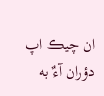ان چيڪ اپ دؤران آءٌ به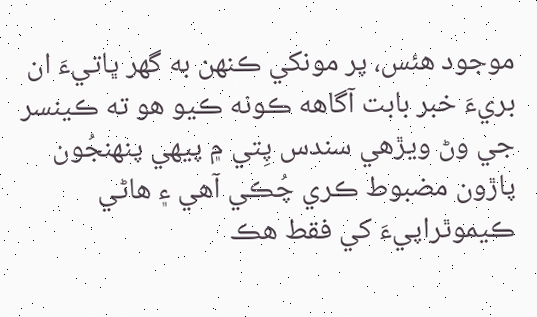موجود هئس، پر مونکي ڪنھن به گهر ڀاتيءَ ان بريءَ خبر بابت آگاھه ڪونه ڪيو هو ته ڪينسر جي وڻ ويڙهي سندس پِتي ۾ پيھي پنھنجُون پاڙون مضبوط ڪري چُڪي آهي ۽ هاڻي ڪيموٿراپيءَ کي فقط هڪ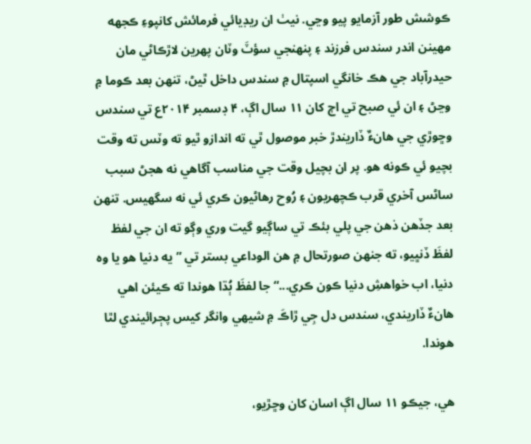ڪوشش طور آزمايو پيو وڃي. نيٺ ان ريڊيائي فرمائش کانپوءِ ڪجهه مھينن اندر سندس فرزند ۽ پنھنجي سؤٽَ وٽان پھرين لاڙڪاڻي مان حيدرآباد جي هڪ خانگي اسپتال ۾ سندس داخل ٿيڻ، تنھن بعد ڪوما ۾ وڃڻ ۽ ان ئي صبح تي اڄ کان ۱۱ سال اڳ، ۴ ڊسمبر ۲۰۱۴ع تي سندس وڇوڙي جي هانءٌ ڏاريندڙ خبر موصول ٿي ته اندازو ٿيو ته وٽس ته وقت بچيو ئي ڪونه هو. پر ان بچيل وقت جي مناسب آگاهي نه هجڻ سبب ساڻس آخري قرب ڪچھريون ۽ رُوح رهاڻيون ڪري ئي نه سگهيس. تنھن بعد جڏهن ذهن جي پلي بئڪ تي ساڳيو گيت وري وڳو ته ان جي لفظ لفظَ ڏنڀيو، ته جنھن صورتحال ۾ هن الوداعي بستر تي ”يه دنيا هو يا وه دنيا، اب خواهشِ دنيا ڪون ڪري...“ جا لفظَ ٻُڌا هوندا ته ڪيئن اهي هانءٌ ڏاريندي، سندس دل جِي ڙاڪَ ۾ شيھي وانگر کيس پڄرائيندي لٿا هوندا.

هي، جيڪو ۱۱ سال اڳ اسان کان وڇڙيو،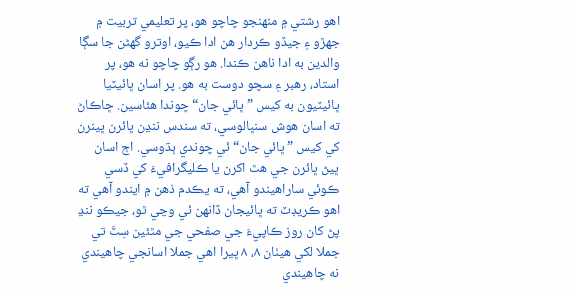اهو رشتي ۾ منھنجو چاچو هو، پر تعليمي تربيت ۾ جھڙو ۽ جيڏو ڪردار هن ادا ڪيو، اوترو گهڻن جا سڳا والدين به ادا ناهن ڪندا. هو رڳو چاچو نه هو، پر استاد، رهبر ۽ سچو دوست به هو. پر اسان ڀائيٽيا ڀائيٽيون به کيس ”ڀائي جان“ چوندا هئاسين. ڇاڪاڻ ته اسان هوش سنڀالوسي، ته سندس ننڍن ڀائرن ڀينرن کي کيس ”ڀائي جان“ ئي چوندي ٻڌوسي. اڄ اسان ڀيڻ ڀائرن جي هٿ اکرن يا ڪليگرافيءَ کي ڏسي ڪوئي ساراهيندو آهي، ته يڪدم ذهن ۾ ايندو آهي ته اهو ڪريڊٽ ته ڀائيجان ڏانھن ئي وڃي ٿو، جيڪو ننڍ پڻ کان روز ڪاپيءَ جي صفحي جي مٿئين سِٽَ تي جملا لکي هيٺان ۸، ۸ ڀيرا اھي جملا اسانجي چاهيندي نه چاهيندي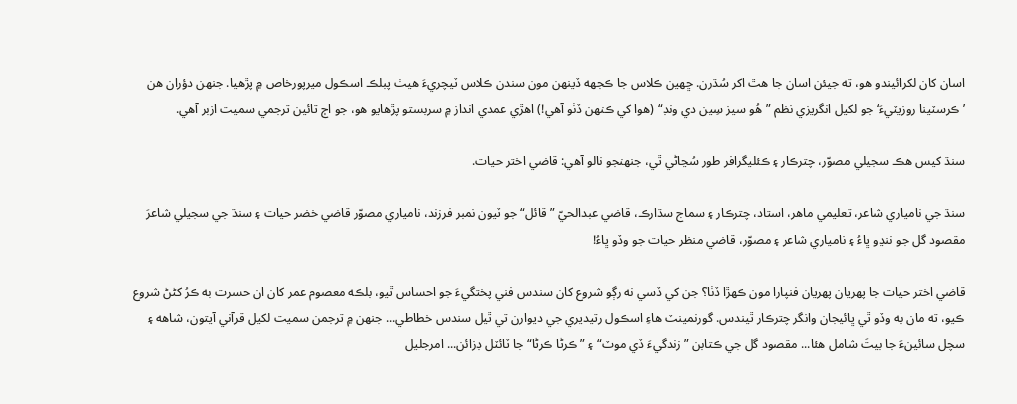اسان کان لکرائيندو هو، ته جيئن اسان جا هٿ اکر سُڌرن. ڇھين ڪلاس جا ڪجهه ڏينھن مون سندن ڪلاس ٽيچريءَ هيٺ پبلڪ اسڪول ميرپورخاص ۾ پڙھيا. جنھن دؤران هن ’ڪرسٽينا روزيٽيءَ‘ جو لکيل انگريزي نظم ”هُو سيز سِين دي ونڊ“ (هوا کي ڪنھن ڏٺو آهي!) اهڙي عمدي انداز ۾ سربستو پڙهايو هو، جو اڄ تائين ترجمي سميت ازبر آهي.

سنڌ کيس هڪ سجيلي مصوّر، چترڪار ۽ ڪئليگرافر طور سُڃاڻي ٿي، جنهنجو نالو آهي: قاضي اختر حيات.

سنڌ جي نامياري شاعر، تعليمي ماهر، استاد، چترڪار ۽ سماج سڌارڪ، قاضي عبدالحيّ ”قائل“ جو ٽيون نمبر فرزند، نامياري مصوّر قاضي خضر حيات ۽ سنڌ جي سجيلي شاعرَ مقصود گل جو ننڍو ڀاءُ ۽ نامياري شاعر ۽ مصوّر، قاضي منظر حيات جو وڏو ڀاءُ!

قاضي اختر حيات جا پھريان پھريان فنپارا مون ڪھڙا ڏٺا؟ جن کي ڏسي نه رڳو شروع کان سندس فني پختگيءَ جو احساس ٿيو، بلڪه معصوم عمر کان ان حسرت به ڪرُ کڻڻ شروع ڪيو، ته مان به وڏو ٿي ڀائيجان وانگر چترڪار ٿيندس. گورنمينٽ هاءِ اسڪول رتيديري جي ديوارن تي ٿيل سندس خطاطي... جنھن ۾ ترجمن سميت لکيل قرآني آيتون، شاهه ۽ سچل سائينءَ جا بيتَ شامل هئا... مقصود گل جي ڪتابن ”زندگيءَ ڏي موٽ“ ۽ ”ڪرڻا ڪرڻا“ جا ٽائٽل ڊزائن... امرجليل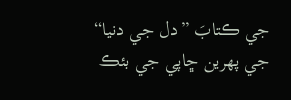جي ڪتابَ ”دل جي دنيا“ جي پھرين ڇاپي جي بئڪ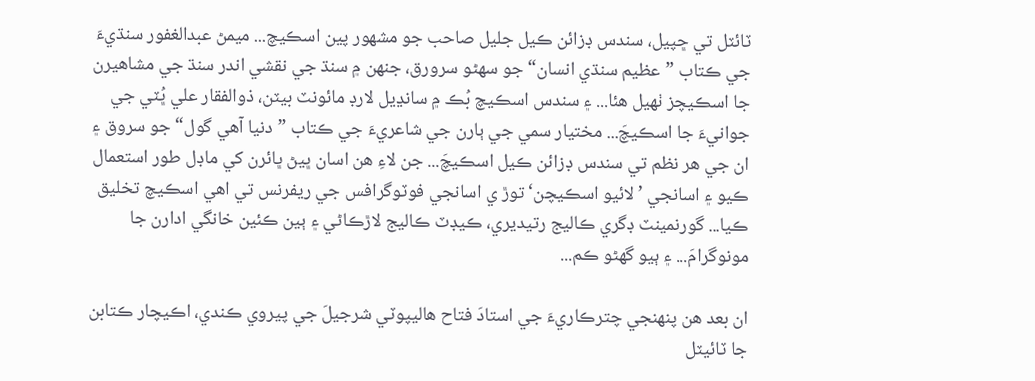ٽائٽل تي ڇپيل، سندس ڊزائن ڪيل جليل صاحب جو مشھور پين اسڪيچ... ميمڻ عبدالغفور سنڌيءَ جي ڪتاب ”عظيم سنڌي انسان“ جو سھڻو سرورق، جنھن ۾ سنڌ جي نقشي اندر سنڌ جي مشاهيرن جا اسڪيچز ٺھيل هئا... ۽ سندس اسڪيچ بُڪ ۾ سانڍيل لارڊ مائونٽ بيٽن، ذوالفقار علي ڀُٽي جي جوانيءَ جا اسڪيچَ... مختيار سمي جي ٻارن جي شاعريءَ جي ڪتاب ”دنيا آهي گول“ جو سروق ۽ ان جي هر نظم تي سندس ڊزائن ڪيل اسڪيچَ... جن لاءِ هن اسان ڀيڻ ڀائرن کي ماڊل طور استعمال ڪيو ۽ اسانجي ’لائيو اسڪيچن‘ توڙ ي اسانجي فوٽوگرافس جي ريفرنس تي اهي اسڪيچ تخليق ڪيا... گورنمينٽ ڊگري ڪاليج رتيديري، ڪيڊٽ ڪاليج لاڙڪاڻي ۽ ٻين ڪئين خانگي ادارن جا مونوگرامَ... ۽ ٻيو گهڻو ڪم...

ان بعد هن پنھنجي چترڪاريءَ جي استادَ فتاح هاليپوٽي شرجيلَ جي پيروي ڪندي، اڪيچار ڪتابن جا ٽائيٽل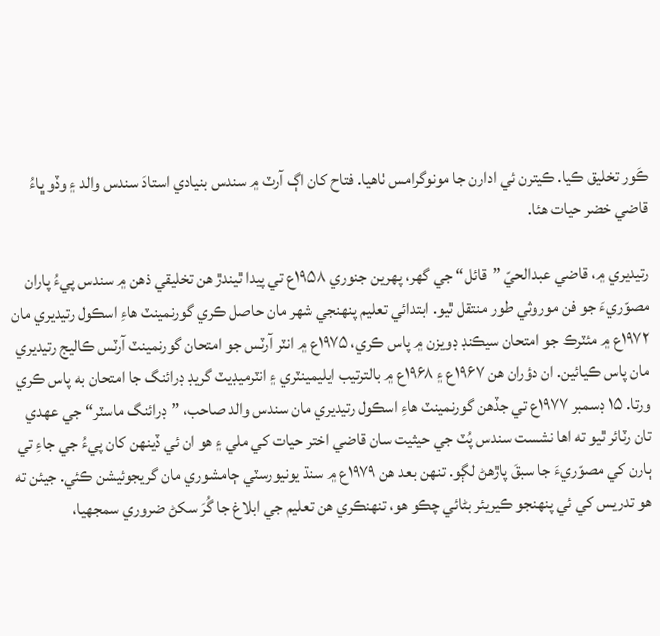ڪَور تخليق ڪيا. ڪيترن ئي ادارن جا مونوگرامس ٺاهيا. فتاح کان اڳ آرٽ ۾ سندس بنيادي استادَ سندس والد ۽ وڏو ڀاءُ قاضي خضر حيات هئا.

رتيديري ۾، قاضي عبدالحيّ ”قائل“ جي گهر، پهرين جنوري ۱۹۵۸ع تي پيدا ٿيندڙ هن تخليقي ذهن ۾ سندس پيءُ پاران مصوّريءَ جو فن موروثي طور منتقل ٿيو. ابتدائي تعليم پنھنجي شهر مان حاصل ڪري گورنمينٽ هاءِ اسڪول رتيديري مان ۱۹۷۲ع ۾ مئٽرڪ جو امتحان سيڪنڊ ڊويزن ۾ پاس ڪري، ۱۹۷۵ع ۾ انٽر آرٽس جو امتحان گورنمينٽ آرٽس ڪاليج رتيديري مان پاس ڪيائين. ان دؤران هن ۱۹۶۷ع ۽ ۱۹۶۸ع ۾ بالترتيب ايليمينٽري ۽ انٽرميڊيٽ گريڊ ڊرائنگ جا امتحان به پاس ڪري ورتا. ۱۵ ڊسمبر ۱۹۷۷ع تي جڏهن گورنمينٽ هاءِ اسڪول رتيديري مان سندس والد صاحب، ”ڊرائنگ ماسٽر“ جي عھدي تان رٽائر ٿيو ته اها نشست سندس پُٽ جي حيثيت سان قاضي اختر حيات کي ملي ۽ هو ان ئي ڏينھن کان پيءُ جي جاءِ تي ٻارن کي مصوّريءَ جا سبقَ پاڙهڻ لڳو. تنھن بعد هن ۱۹۷۹ع ۾ سنڌ يونيورسٽي ڄامشوري مان گريجوئيشن ڪئي. جيئن ته هو تدريس کي ئي پنھنجو ڪيريئر بڻائي چڪو هو، تنهنڪري هن تعليم جي ابلاغ جا گُرَ سکڻ ضروري سمجهيا،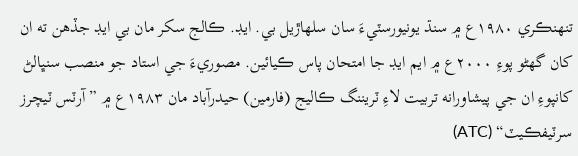تنهنڪري ۱۹۸۰ع ۾ سنڌ يونيورسٽيءَ سان سلھاڙيل بي. ايڊ. ڪالج سکر مان بي ايڊ جڏهن ته ان کان گهڻو پوءِ ۲۰۰۰ع ۾ ايم ايڊ جا امتحان پاس ڪيائين. مصوريءَ جي استاد جو منصب سنڀالڻ کانپوءِ ان جي پيشاورانه تربيت لاءِ ٽريننگ ڪاليج (فارمين) حيدرآباد مان ۱۹۸۳ع ۾ ”آرٽس ٽيچرز سرٽيفڪيٽ“ (ATC)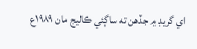اي گريڊ ۾ جڏهن ته ساڳئي ڪاليج مان ۱۹۸۹ع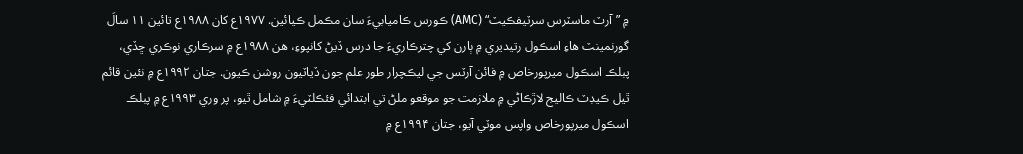۾ ”آرٽ ماسٽرس سرٽيفڪيٽ“ (AMC) ڪورس ڪاميابيءَ سان مڪمل ڪيائين. ۱۹۷۷ع کان ۱۹۸۸ع تائين ۱۱ سالَ گورنمينٽ هاءِ اسڪول رتيديري ۾ ٻارن کي چترڪاريءَ جا درس ڏيڻ کانپوءِ، هن ۱۹۸۸ع ۾ سرڪاري نوڪري ڇڏي، پبلڪ اسڪول ميرپورخاص ۾ فائن آرٽس جي ليڪچرار طور علم جون ڏياٽيون روشن ڪيون. جتان ۱۹۹۲ع ۾ نئين قائم ٿيل ڪيڊٽ ڪاليج لاڙڪاڻي ۾ ملازمت جو موقعو ملڻ تي ابتدائي فئڪلٽيءَ ۾ شامل ٿيو، پر وري ۱۹۹۳ع ۾ پبلڪ اسڪول ميرپورخاص واپس موٽي آيو، جتان ۱۹۹۴ع ۾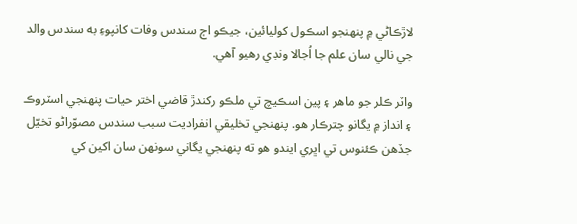لاڙڪاڻي ۾ پنھنجو اسڪول کوليائين، جيڪو اڄ سندس وفات کانپوءِ به سندس والد جي نالي سان علم جا اُجالا ونڊي رهيو آهي.

واٽر ڪلر جو ماھر ۽ پين اسڪيچ تي ملڪو رکندڙ قاضي اختر حيات پنھنجي اسٽروڪ ۽ انداز ۾ يگانو چترڪار هو. پنھنجي تخليقي انفراديت سبب سندس مصوّراڻو تخيّل جڏهن ڪئنوس تي اڀري ايندو هو ته پنھنجي يگاني سونھن سان اکين کي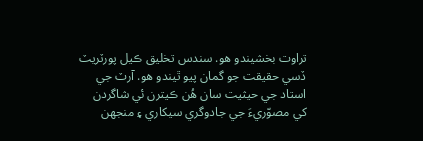تراوت بخشيندو هو. سندس تخليق ڪيل پورٽريٽ ڏسي حقيقت جو گمان پيو ٿيندو هو. آرٽ جي استاد جي حيثيت سان هُن ڪيترن ئي شاگردن کي مصوّريءَ جي جادوگري سيکاري ۽ منجهن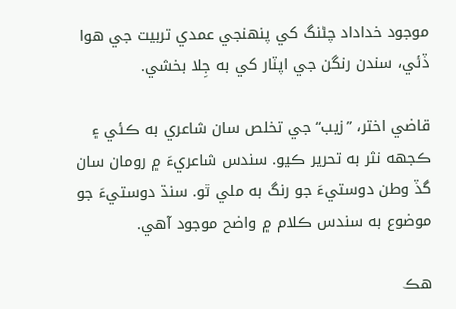موجود خداداد چڻنگ کي پنھنجي عمدي تربيت جي هوا ڏئي، سندن رنگن جي اپٽار کي به جِلا بخشي.

قاضي اختر، ”زيب“ جي تخلص سان شاعري به ڪئي ۽ ڪجهه نثر به تحرير ڪيو. سندس شاعريءَ ۾ رومان سان گڏ وطن دوستيءَ جو رنگ به ملي ٿو. سنڌ دوستيءَ جو موضوع به سندس ڪلام ۾ واضح موجود آهي.

هڪ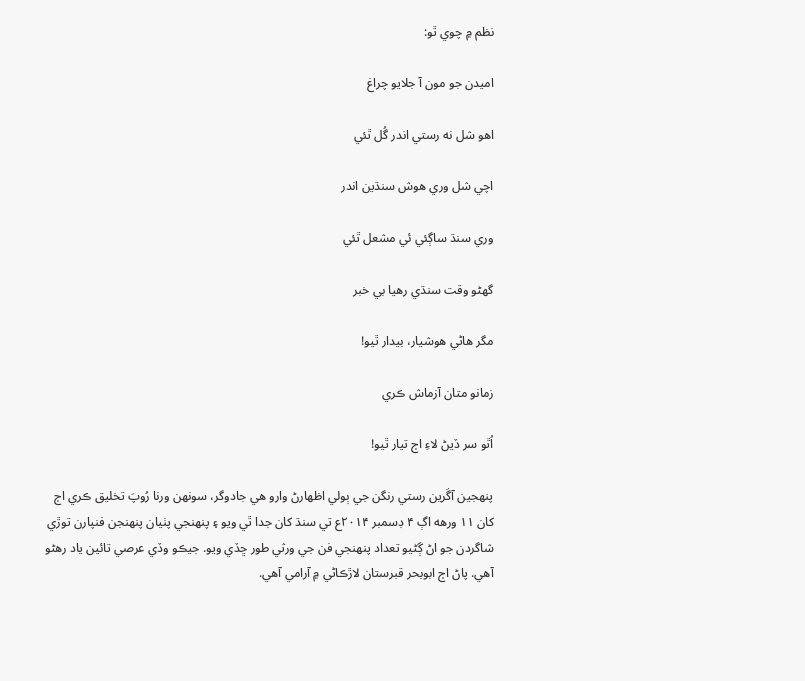نظم ۾ چوي ٿو:

اميدن جو مون آ جلايو چراغ

اهو شل نه رستي اندر گُل ٿئي

اچي شل وري هوش سنڌين اندر

وري سنڌ ساڳئي ئي مشعل ٿئي

گهڻو وقت سنڌي رهيا بي خبر

مگر هاڻي هوشيار، بيدار ٿيو!

زمانو متان آزماش ڪري

اُٿو سر ڏيڻ لاءِ اڄ تيار ٿيو!

پنھجين آڱرين رستي رنگن جي ٻولي اظهارڻ وارو هي جادوگر، سونھن ورنا رُوپَ تخليق ڪري اڄ کان ۱۱ ورهه اڳ ۴ ڊسمبر ۲۰۱۴ع تي سنڌ کان جدا ٿي ويو ۽ پنھنجي پٺيان پنھنجن فنپارن توڙي شاگردن جو اڻ ڳڻيو تعداد پنھنجي فن جي ورثي طور ڇڏي ويو. جيڪو وڏي عرصي تائين ياد رهڻو آهي. پاڻ اڄ ابوبحر قبرستان لاڙڪاڻي ۾ آرامي آهي.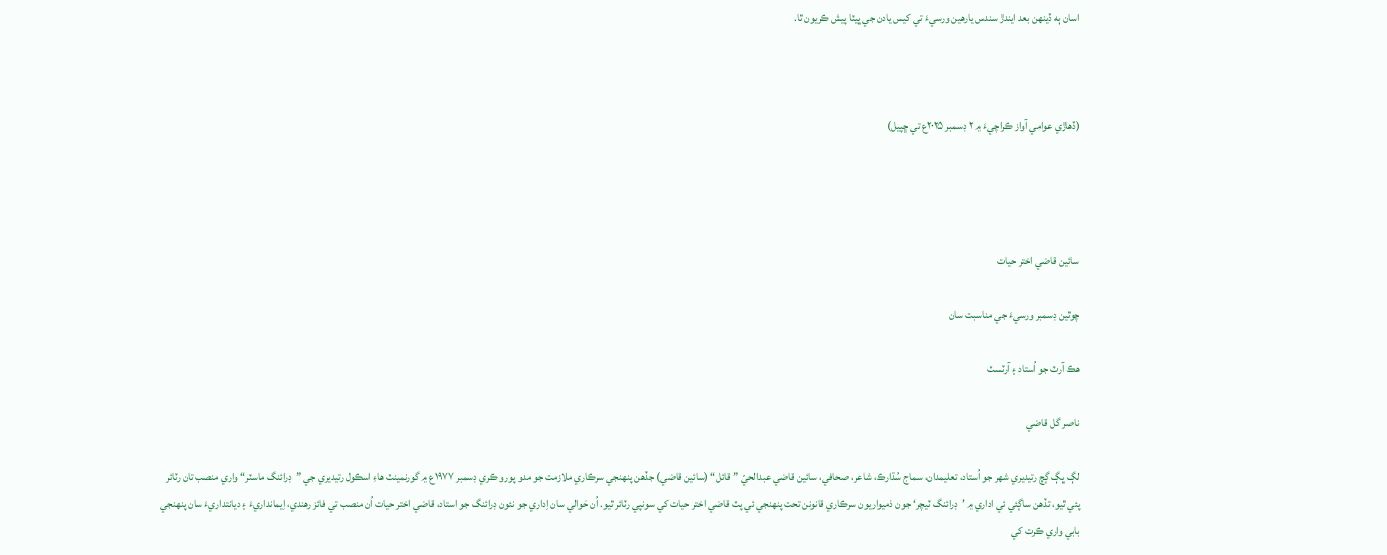اسان ٻه ڏينھن بعد ايندڙ سندس يارهين ورسيءَ تي کيس يادن جي ڀيٽا پيش ڪريون ٿا.



(ڏھاڙي عوامي آواز ڪراچيءَ ۾ ۲ ڊسمبر ۲۰۲۵ع تي ڇپيل)




سائين قاضي اختر حيات

چوٿين ڊسمبر ورسيءَ جي مناسبت سان

هڪ آرٽ جو اُستاد ۽ آرٽسٽ

ناصر گل قاضي

لڳ ڀڳ ڳچ رتيديري شھر جو اُستاد، تعليمدان، سماج سُڌارڪ، شاعر، صحافي، سائين قاضي عبدالحيّ ”قائل“ (سائين قاضي) جڏهن پنھنجي سرڪاري ملازمت جو مدو پورو ڪري ڊسمبر ۱۹۷۷ع ۾ گورنمينٽ هاءِ اسڪول رتيديري جي ”ڊرائنگ ماسٽر“ واري منصب تان رٽائر پئي ٿيو، تڏهن ساڳئي ئي اداري ۾ ’ڊرائنگ ٽيچر‘ جون ذميواريون سرڪاري قانونن تحت پنھنجي ئي پٽ قاضي اختر حيات کي سونپي رٽائر ٿيو. اُن حَوالي سان اِداري جو نئون ڊرائنگ جو استاد، قاضي اختر حيات اُن منصب تي فائز رهندي، اِيمانداريءَ ۽ ديانتداريءَ سان پنھنجي بابي واري ڪرت کي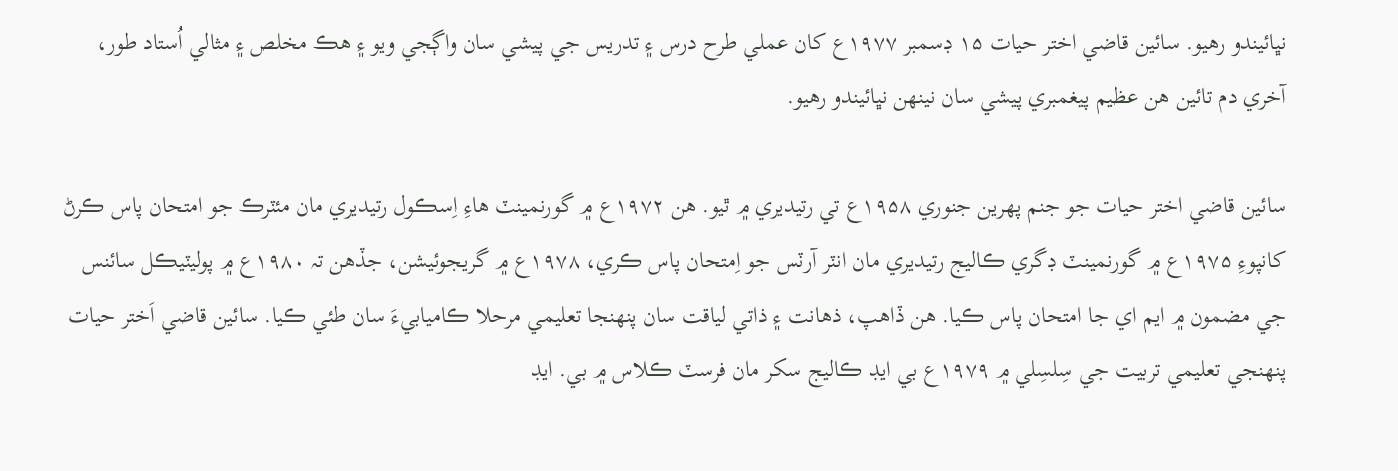نڀائيندو رهيو. سائين قاضي اختر حيات ۱۵ ڊسمبر ۱۹۷۷ع کان عملي طرح درس ۽ تدريس جي پيشي سان واڳجي ويو ۽ هڪ مخلص ۽ مثالي اُستاد طور، آخري دم تائين هن عظيم پيغمبري پيشي سان نينھن نڀائيندو رهيو.

سائين قاضي اختر حيات جو جنم پھرين جنوري ۱۹۵۸ع تي رتيديري ۾ ٿيو. هن ۱۹۷۲ع ۾ گورنمينٽ هاءِ اِسڪول رتيديري مان مئٽرڪ جو امتحان پاس ڪرڻ کانپوءِ ۱۹۷۵ع ۾ گورنمينٽ ڊگري ڪاليج رتيديري مان انٽر آرٽس جو اِمتحان پاس ڪري، ۱۹۷۸ع ۾ گريجوئيشن، جڏهن تہ ۱۹۸۰ع ۾ پوليٽيڪل سائنس جي مضمون ۾ ايم اي جا امتحان پاس ڪيا. هن ڏاهپ، ذهانت ۽ ذاتي لياقت سان پنھنجا تعليمي مرحلا ڪاميابيءَ سان طئي ڪيا. سائين قاضي اَختر حيات پنھنجي تعليمي تربيت جي سِلسِلي ۾ ۱۹۷۹ع بي ايڊ ڪاليج سکر مان فرسٽ ڪلاس ۾ بي. ايڊ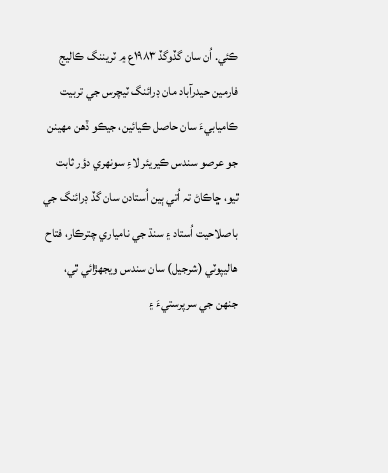ڪئي. اُن سان گڏوگڏ ۱۹۸۳ع ۾ ٽريننگ ڪاليج فارمين حيدرآباد مان ڊرائنگ ٽيچرس جي تربيت ڪاميابيءَ سان حاصل ڪيائين، جيڪو ڏهن مھينن جو عرصو سندس ڪيريئر لاءِ سونھري دؤر ثابت ٿيو، ڇاڪاڻ تہ اُتي ٻين اُستادن سان گڏ ڊرائنگ جي باصلاحيت اُستاد ۽ سنڌ جي نامياري چترڪار، فتاح هاليپوٽي (شرجيل) سان سندس ويجهڙائي ٿي، جنھن جي سرپرستيءَ ۽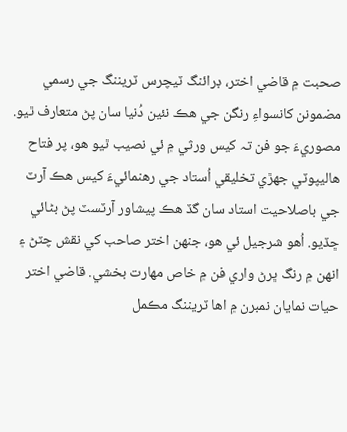صحبت ۾ قاضي اختر، ڊرائنگ ٽيچرس ٽريننگ جي رسمي مضمونن کانسواءِ رنگن جي هڪ نئين دُنيا سان پڻ متعارف ٿيو. مصوريءَ جو فن تہ کيس ورثي ۾ ئي نصيب ٿيو هو، پر فتاح هاليپوٽي جھڙي تخليقي اُستاد جي رهنمائيءَ کيس هڪ آرٽ جي باصلاحيت استاد سان گڏ هڪ پيشاور آرٽسٽ پڻ بڻائي ڇڏيو. اُهو شرجيل ئي هو، جنھن اختر صاحب کي نقش چٽڻ ۽ انھن ۾ رنگ ڀرڻ واري فن ۾ خاص مھارت بخشي. قاضي اختر حيات نمايان نمبرن ۾ اها ٽريننگ مڪمل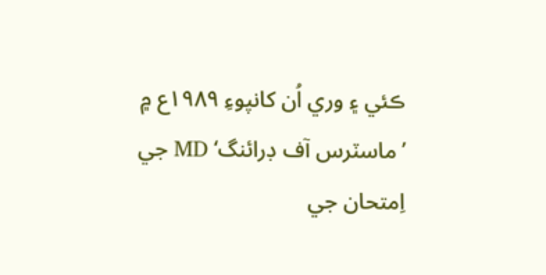ڪئي ۽ وري اُن کانپوءِ ۱۹۸۹ع ۾ ’ماسٽرس آف ڊرائنگ‘ MD جي اِمتحان جي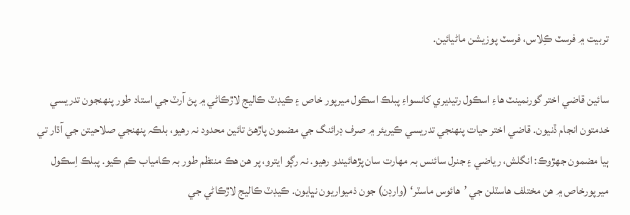تربيت ۾ فرسٽ ڪِلاس، فرسٽ پوزيشن ماڻيائين.

سائين قاضي اختر گورنمينٽ هاءِ اسڪول رتيديري کانسواءِ پبلڪ اسڪول ميرپور خاص ۽ ڪيڊٽ ڪاليج لاڙڪاڻي ۾ پڻ آرٽ جي استاد طور پنھنجون تدريسي خدمتون انجام ڏنيون. قاضي اختر حيات پنھنجي تدريسي ڪيريئر ۾ صرف ڊرائنگ جي مضمون پاڙهڻ تائين محدود نہ رهيو، بلڪہ پنھنجي صلاحيتن جي آڌار تي ٻيا مضمون جھڙوڪ: انگلش، رياضي ۽ جنرل سائنس بہ مھارت سان پڙهائيندو رهيو. نہ رڳو ايترو، پر هن هڪ منتظم طور بہ ڪامياب ڪم ڪيو. پبلڪ اِسڪول ميرپورخاص ۾ هن مختلف هاسٽلن جي ’هائوس ماسٽر‘ (وارڊن) جون ذميواريون نڀايون. ڪيڊٽ ڪاليج لاڙڪاڻي جي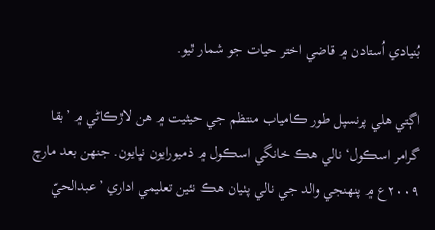بُنيادي اُستادن ۾ قاضي اختر حيات جو شمار ٿيو.

اڳتي هلي پرنسپل طور ڪامياب منتظم جي حيثيت ۾ هن لاڙڪاڻي ۾ ’بقا گرامر اسڪول‘ نالي هڪ خانگي اسڪول ۾ ذميورايون نڀايون. جنھن بعد مارچ ۲۰۰۹ع ۾ پنھنجي والد جي نالي پٺيان هڪ نئين تعليمي اداري ’عبدالحيّ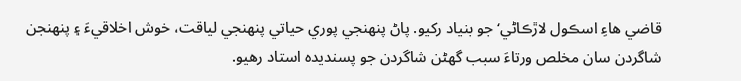قاضي هاءِ اسڪول لاڙڪاڻي‘ جو بنياد رکيو. پاڻ پنھنجي پوري حياتي پنھنجي لياقت، خوش اخلاقيءَ ۽ پنھنجن شاگردن سان مخلص ورتاءَ سبب گهڻن شاگردن جو پسنديده استاد رهيو.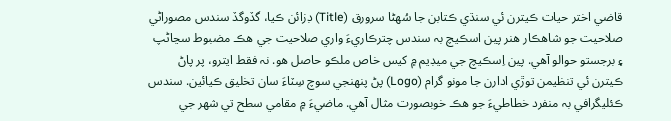قاضي اختر حيات ڪيترن ئي سنڌي ڪتابن جا سُھڻا سرورق (Title) ڊزائن ڪيا، گڏوگڏ سندس مصوراڻي صلاحيت جو شاهڪار هنر پين اسڪيچ بہ سندس چترڪاريءَ واري صلاحيت جي هڪ مضبوط سڃاڻپ ۽ برجستو حوالو آهي. پين اِسڪيچ جي ميڊيم ۾ کيس خاص ملڪو حاصل هو. نہ فقط ايترو، پر پاڻ ڪيترن ئي تنظيمن توڙي ادارن جا مونو گرام (Logo) پڻ پنھنجي سوچ سِٽاءَ سان تخليق ڪيائين. سندس ڪئليگرافي بہ منفرد خطاطيءَ جو هڪ خوبصورت مثال آهي. ماضيءَ ۾ مقامي سطح تي شھر جي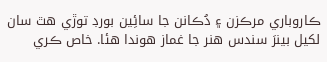ڪاروباري مرڪزن ۽ دُڪانن جا سائِين بورڊ توڙي هٿ سان لکيل بينرَ سندس هنر جا غماز هوندا هئا. خاص ڪري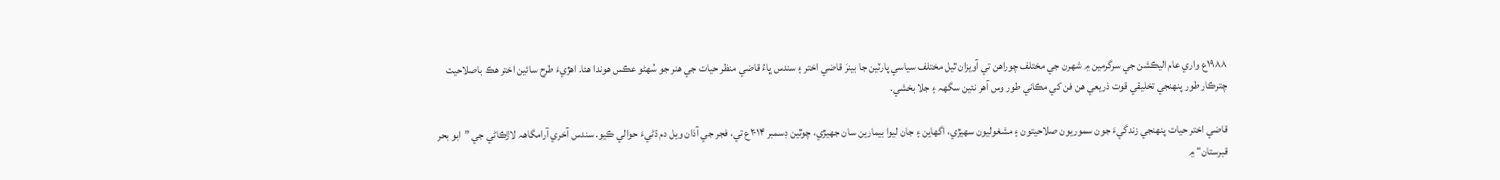۱۹۸۸ع واري عام اليڪشن جي سرگرمين ۾ شھرن جي مختلف چوراهن تي آويزان ٿيل مختلف سياسي پارٽين جا بينرَ قاضي اختر ۽ سندس ڀاءُ قاضي منظر حيات جي هنر جو سُھڻو عڪس هوندا هئا. اهڙيءَ طرح سائين اختر هڪ باصلاحيت چترڪار طور پنھنجي تخليقي قوت ذريعي هن فن کي مڪاني طور وس آهر نئين سگهہ ۽ جلا بخشي.

قاضي اختر حيات پنھنجي زندگيءَ جون سموريون صلاحيتون ۽ مشغوليون سھيڙي، اگهاين ۽ جان ليوا بيمارين سان جهيڙي، چوٿين ڊسمبر ۲۰۱۴ع تي، فجر جي آذان ويل دم ڌڻيءَ حوالي ڪيو. سندس آخري آرامگاهہ لاڙڪاڻي جي ”ابو بحر قبرستان“ ۾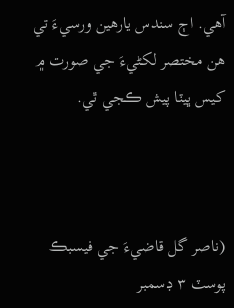آهي. اڄ سندس يارهين ورسيءَ تي هن مختصر لکڻيءَ جي صورت ۾ کيس ڀيٽا پيش ڪجي ٿي.



(ناصر گل قاضيءَ جي فيسبڪ پوسٽ ۳ ڊسمبر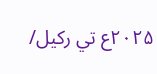۲۰۲۵ع تي رکيل/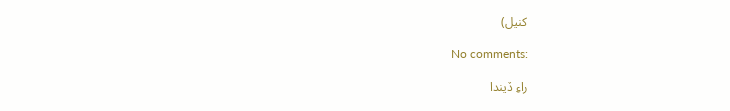کنيل)

No comments:

راءِ ڏيندا